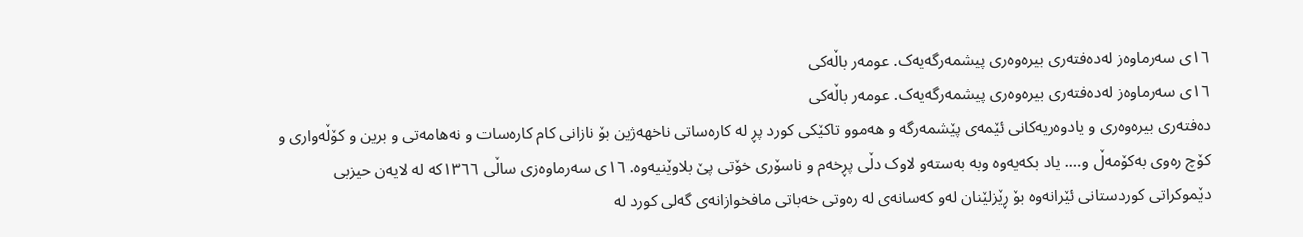١٦ی سەرماوەز لەدەفتەری بیرەوەری پیشمەرگەیەک. عومەر باڵەکی
١٦ی سەرماوەز لەدەفتەری بیرەوەری پیشمەرگەیەک. عومەر باڵەکی
دەفتەری بیرەوەری و یادوەریەکانی ئێمەی پێشمەرگە و هەموو تاکێکی کورد پڕ لە کارەساتی ناخهەژین بۆ نازانی کام کارەسات و نەهامەتی و برین و کۆڵەواری و کۆچ رەوی بەکۆمەڵ و…. یاد بکەیەوە وبە بەستەو لاوک دڵی پڕخەم و ناسۆری خۆتی پێ بلاوێنیەوە. ١٦ی سەرماوەزی ساڵی ١٣٦٦کە لە لایەن حیزبی دێموکراتی کوردستانی ئێرانەوە بۆ ڕێزلێنان لەو کەسانەی لە رەوتی خەباتی مافخوازانەی گەلی کورد لە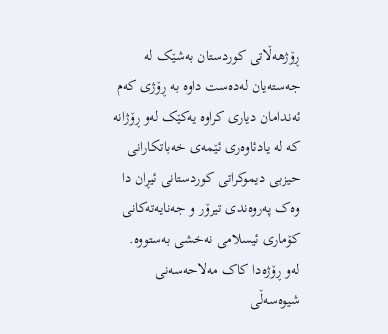ڕۆژهەڵاتی کوردستان بەشێک لە جەستەیان لەدەست داوە بە ڕۆژی کەم ئەندامان دیاری کراوە یەکێک لەو ڕۆژانە کە لە یادئاوەری ئێمەی خەباتکارانی حیزبی دیموکراتی کوردستانی ئیڕان دا وەک پەروەندی تیرۆر و جەنایەتەکانی کۆماری ئیسلامی نەخشی بەستووە. لەو ڕۆژەدا کاک مەلاحەسەنی شیوەسەڵی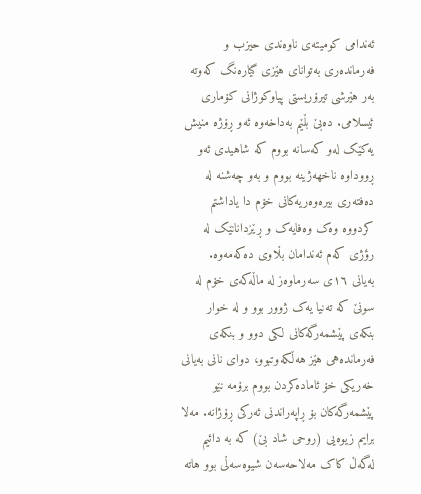ئەندامی کومیتەی ناوەندی حیزب و فەرماندەری بەتوانای هێزی گیارەنگ کەوتە بەر هێرشی تیرۆریستی پیاوکوژانی کۆماری ئیسلامی. دەبێ بڵێم بەداخەوە ئەو ڕۆژە منیش یەکێک لەو کەسانە بووم کە شاهیدی ئەو ڕووداوە ناخهەژینە بووم و بەو چەشنە لە دەفتەری بیرەوەریەکانی خۆم دا یاداشتم کردووە وەک وەفایەک و ڕێزدانانێک لە رؤژی کەم ئەندامان بڵاوی دەکەمەوە.
بەیانی ١٦ی سەرماوەز لە ماڵەکەی خۆم لە سونێ کە تەنیا یەک ژوور بوو و لە خوار بنکەی پێشمەرگەکانی لکی دوو و بنکەی فەرماندەهی هێز هەڵکەوتبوو، دوای نانی بەیانی خەریکی خۆ ئامادەکردن بووم برۆمە نێو پێشمەرگەکان بۆ ڕاپەراندنی ئەرکی ڕۆژانە. مەلا برایم زیوەیی (روحی شاد بێ) کە بە دائیم لەگەڵ کاک مەلاحەسەن شیوەسەڵی بوو هاتە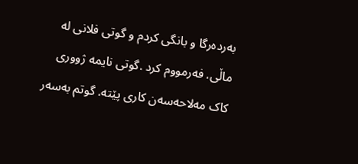بەردەرگا و بانگی کردم و گوتی فلانی لە ماڵی. فەرمووم کرد .گوتی نایمە ژووری کاک مەلاحەسەن کاری پێتە. گوتم بەسەر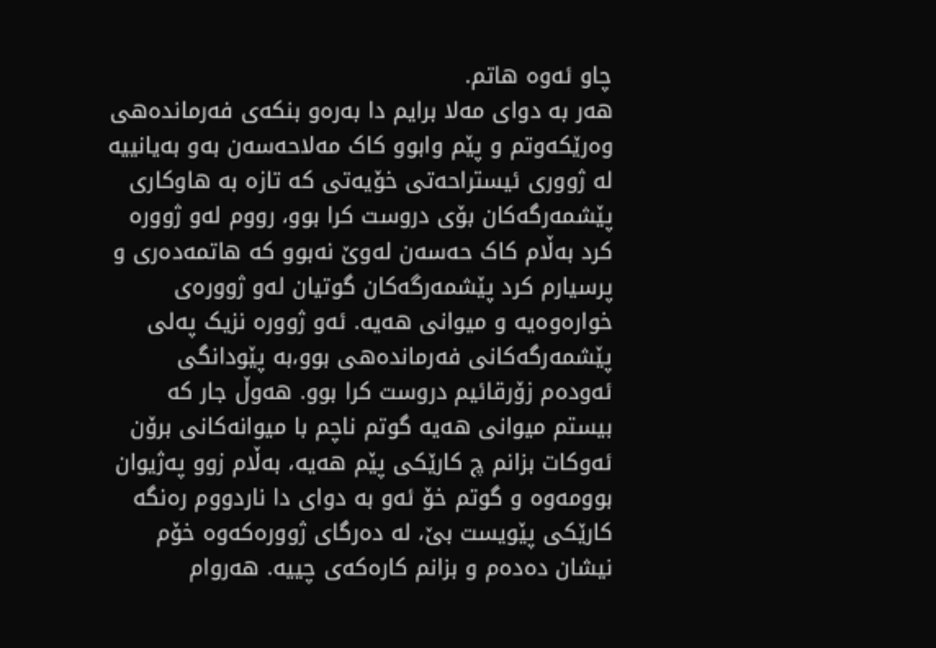چاو ئەوە هاتم.
هەر بە دوای مەلا برایم دا بەرەو بنکەی فەرماندەهی وەرێکەوتم و پێم وابوو کاک مەلاحەسەن بەو بەیانییە لە ژووری ئیستراحەتی خۆیەتی کە تازە بە هاوکاری پێشمەرگەکان بۆی دروست کرا بوو، رووم لەو ژوورە کرد بەڵام کاک حەسەن لەوێ نەبوو کە هاتمەدەری و پرسیارم کرد پێشمەرگەکان گوتیان لەو ژوورەی خوارەوەیە و میوانی هەیە. ئەو ژوورە نزیک پەلی پێشمەرگەکانی فەرماندەهی بوو،بە پێودانگی ئەودەم زۆرقائیم دروست کرا بوو. هەوڵ جار کە بیستم میوانی هەیە گوتم ناچم با میوانەکانی برۆن ئەوکات بزانم چ کارێکی پێم هەیە، بەڵام زوو پەژیوان بوومەوە و گوتم خۆ ئەو بە دوای دا ناردووم رەنگە کارێکی پێویست بێ، لە دەرگای ژوورەکەوە خۆم نیشان دەدەم و بزانم کارەکەی چییە. هەروام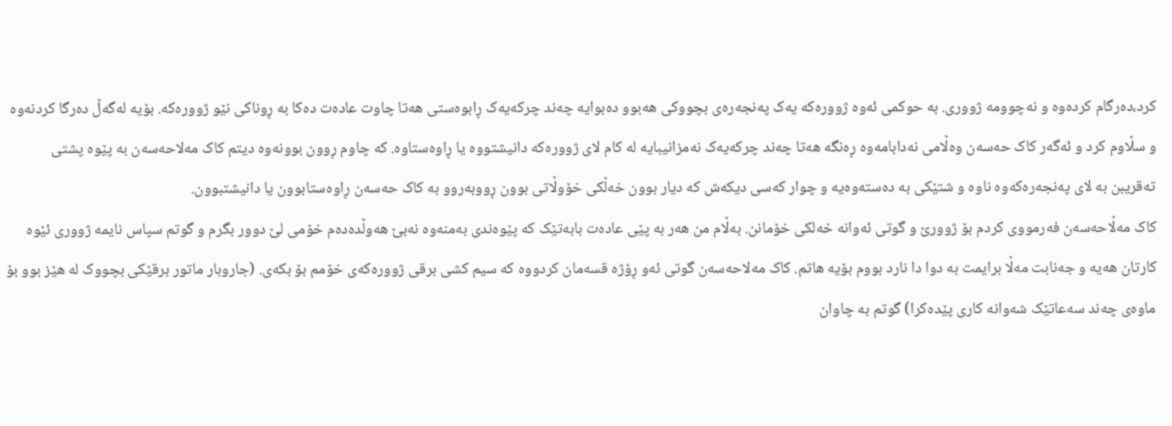کرد،دەرگام کردەوە و نەچوومە ژووری. بە حوکمی ئەوە ژوورەکە یەک پەنجەرەی بچووکی هەبوو دەبوایە چەند چرکەیەک ڕابوەستی هەتا چاوت عادەت دەکا بە ڕوناکی نێو ژوورەکە. بۆیە لەگەڵ دەرگا کردنەوە و سڵاوم کرد و ئەگەر کاک حەسەن وەڵامی نەدابامەوە ڕەنگە هەتا چەند چرکەیەک نەمزانیبایە لە کام لای ژوورەکە دانیشتووە یا ڕاوەستاوە. کە چاوم ڕوون بوونەوە دیتم کاک مەلاحەسەن بە پێوە پشتی تەقریبن بە لای پەنجەرەکەوە ناوە و شتێکی بە دەستەوەیە و چوار کەسی دیکەش کە دیار بوون خەڵکی خۆوڵاتی بوون ڕووبەروو بە کاک حەسەن ڕاوەستابوون یا دانیشتبوون.
کاک مەڵاحەسەن فەرمووی کردم بۆ ژوورێ و گوتی ئەوانە خەلکی خۆمانن. بەڵام من هەر بە پێی عادەت بابەتێک کە پێوەندی بەمنەوە نەبێ هەوڵدەدەم خۆمی لێ دوور بگرم و گوتم سپاس نایمە ژووری ئێوە کارتان هەیە و جەنابت مەڵا برایمت بە دوا دا نارد بووم بۆیە هاتم. کاک مەلاحەسەن گوتی ئەو ڕۆژە قسەمان کردووە کە سیم کشی برقی ژوورەکەی خۆمم بۆ بکەی. (جاروبار ماتور برقێکی بچووک لە هێز بوو بۆ ماوەی چەند سەعاتێک شەوانە کاری پێدەکرا) گوتم بە چاوان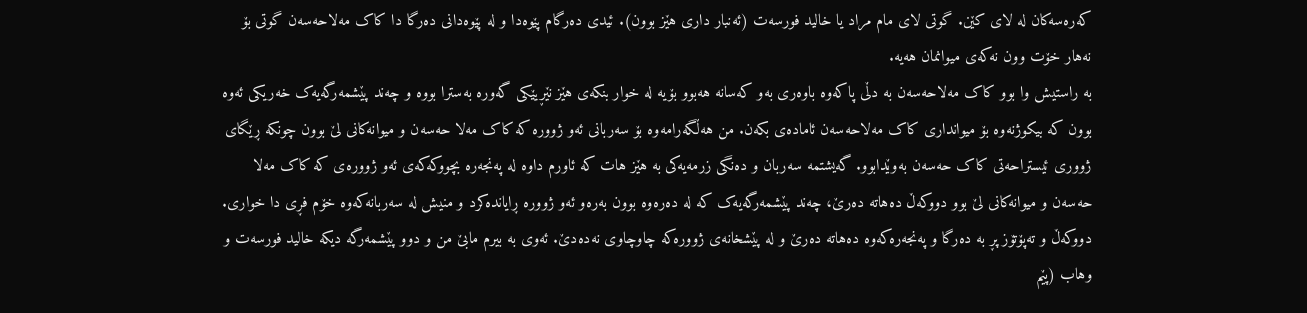کەرەسەکان لە لای کێن. گوتی لای مام مراد یا خالید فورسەت (ئەنبار داری هێز بوون). ئیدی دەرگام پێوەدا و لە پێوەدانی دەرگا دا کاک مەلاحەسەن گوتی بۆ نەهار خۆت وون نەکەی میوانمان هەیە.
بە راستیش وا بوو کاک مەلاحەسەن بە دڵی پاکەوە باوەری بەو کەسانە هەبوو بۆیە لە خوار بنکەی هێز نێڕیێکی گەورە بەسترا بووە و چەند پێشمەرگەیەک خەریکی ئەوە بوون کە بیکوژنەوە بۆ میوانداری کاک مەلاحەسەن ئامادەی بکەن. من هەڵگەرامەوە بۆ سەربانی ئەو ژوورە کە کاک مەلا حەسەن و میوانەکانی لێ بوون چونکە ڕێگای ژووری ئیستراحەتی کاک حەسەن بەوێدابوو. گەیشتمە سەربان و دەنگی زرمەیەکی بە هێز هات کە ئاورم داوە لە پەنجەرە بچووکەکەی ئەو ژوورەی کە کاک مەلا حەسەن و میوانەکانی لێ بوو دووکەڵ دەهاتە دەرێ، چەند پێشمەرگەیەک کە لە دەرەوە بوون بەرەو ئەو ژوورە ڕایاندەکرد و منیش لە سەربانەکەوە خۆم فڕی دا خواری. دووکەڵ و تەپۆتۆز پڕ بە دەرگا و پەنجەرەکەوە دەهاتە دەرێ و لە پێشخانەی ژوورەکە چاوچاوی نەدەدێ. ئەوی بە بیرم مابێ من و دوو پێشمەرگە دیکە خالید فورسەت و وهاب (پێم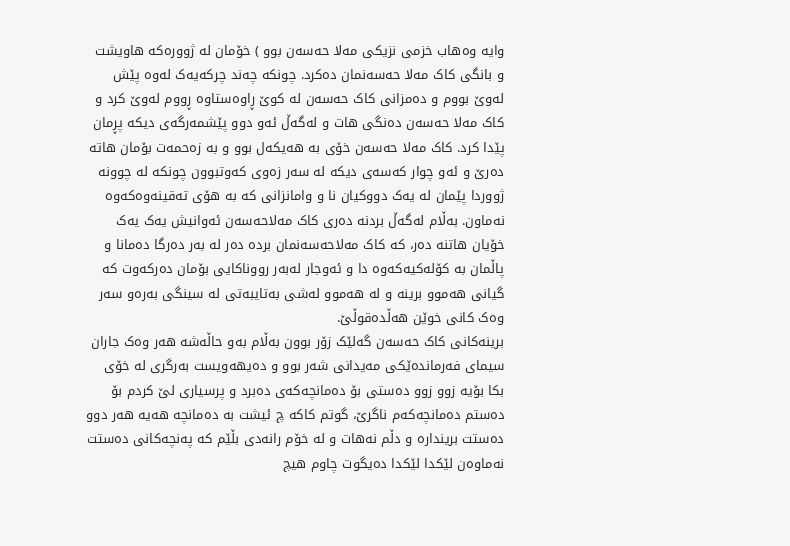وایە وەهاب خزمی نزیکی مەلا حەسەن بوو ) خۆمان لە ژوورەکە هاویشت و بانگی کاک مەلا حەسەنمان دەکرد. چونکە چەند چرکەیەک لەوە پێش لەوێ بووم و دەمزانی کاک حەسەن لە کوێ ڕاوەستاوە ڕووم لەوێ کرد و کاک مەلا حەسەن دەنگی هات و لەگەڵ ئەو دوو پێشمەرگەی دیکە پڕمان پێدا کرد. کاک مەلا حەسەن خۆی بە هەیکەل بوو و بە زەحمەت بۆمان هاتە دەرێ و ئەو چوار کەسەی دیکە لە سەر زەوی کەوتبوون چونکە لە چوونە ژووردا پێمان لە یەک دووکیان نا و وامانزانی کە بە هۆی تەقینەوەکەوە نەماون. بەڵام لەگەڵ بردنە دەری کاک مەلاحەسەن ئەوانیش یەک یەک خۆیان هاتنە دەر، کە کاک مەلاحەسەنمان بردە دەر لە بەر دەرگا دەمانا و پاڵمان بە کۆلەکیەکەوە دا و ئەوجار لەبەر رووناکایی بۆمان دەرکەوت کە گیانی هەموو برینە و لە هەموو لەشی بەتایبەتی لە سینگی بەرەو سەر وەک کانی خوێن هەڵدەقوڵێ.
برینەکانی کاک حەسەن گەلێک زۆر بوون بەڵام بەو حاڵەشە هەر وەک جاران سیمای فەرماندەێکی مەیدانی شەر بوو و دەیهەویست بەرگری لە خۆی بکا بۆیە زوو زوو دەستی بۆ دەمانچەکەی دەبرد و پرسیاری لێ کردم بۆ دەستم دەمانچەکەم ناگرێ، گوتم کاکە چ ئیشت بە دەمانچە هەیە هەر دوو دەستت بریندارە و دڵم نەهات و لە خۆم رانەدی بڵێم کە پەنچەکانی دەستت نەماوەن لێکدا لێکدا دەیگوت چاوم هیچ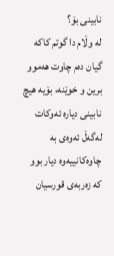نابینی بۆ؟
لە وڵام دا گوتم کاکە گیان دەم چاوت هەموو برین و خوێنە، بۆیە هیچ نابینی دیارە ئەوکات لەگەڵ ئەوەی بە چاوەکانییەوە دیار بوو کە زەربەی قورسیان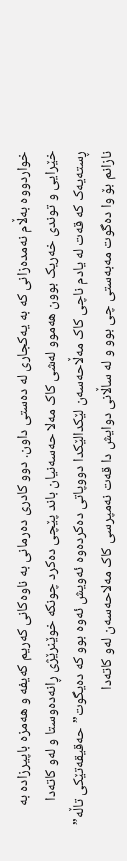خواردووە بەڵام نەمدەزانی کە بە یەکجاری لە دەستی داون. دوو کادری دەرمانی بە ناوەکانی کەریم کەیفە و هەمزە باپیرزادە بە خێرایی و توندی خەریک بوون هەموو لەشی کاک مەلا حەسەنیان باند پێچی دەکرد چونکە خوێنرێژی ڕانەدەوستا و لەو کاتەدا ڕستەیەک کە قەت لە یادم ناچی کاک مەڵاحەسەن لێکدالێکدا دووپاتی دەکردەوە ئەویش ئەوە بوو کە دەیگوت”حەقیقەتێکی تاڵە” نازانم بۆ وا دەگوت مەبەستی چی بوو و لە ساڵانی دوایش دا قەت نەمپرسی کاک مەلاحەسەن لەو کاتەدا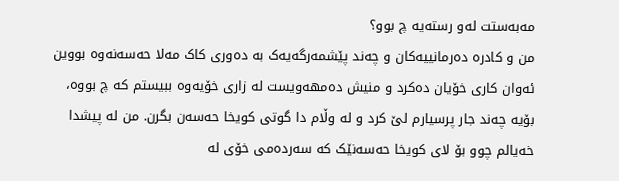مەبەستت لەو رستەیە چ بوو؟
من و کادرە دەرمانییەکان و چەند پێشمەرگەیەک بە دەوری کاک مەلا حەسەنەوە بووین ئەوان کاری خۆیان دەکرد و منیش دەمهەویست لە زاری خۆیەوە ببیستم کە چ بووە، بۆیە چەند جار پرسیارم لێ کرد و لە وڵام دا گوتی کویخا حەسەن بگرن. من لە پیشدا خەیالم چوو بۆ لای کویخا حەسەنێک کە سەردەمی خۆی لە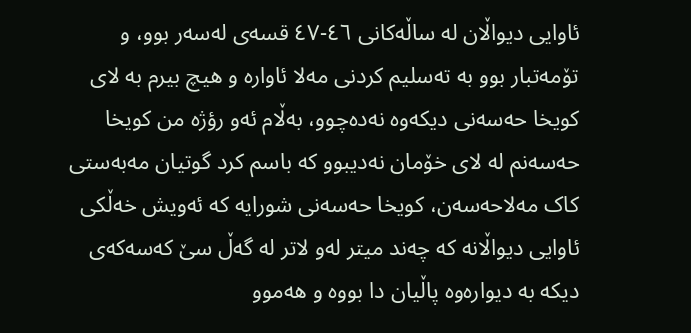ئاوایی دیواڵان لە ساڵەکانی ٤٦-٤٧ قسەی لەسەر بوو، و تۆمەتبار بوو بە تەسلیم کردنی مەلا ئاوارە و هیچ بیرم بە لای کویخا حەسەنی دیکەوە نەدەچوو، بەڵام ئەو رؤژە من کویخا حەسەنم لە لای خۆمان نەدیبوو کە باسم کرد گوتیان مەبەستی کاک مەلاحەسەن، کویخا حەسەنی شورایە کە ئەویش خەڵکی ئاوایی دیواڵانە کە چەند میتر لەو لاتر لە گەڵ سێ کەسەکەی دیکە بە دیوارەوە پاڵیان دا بووە و هەموو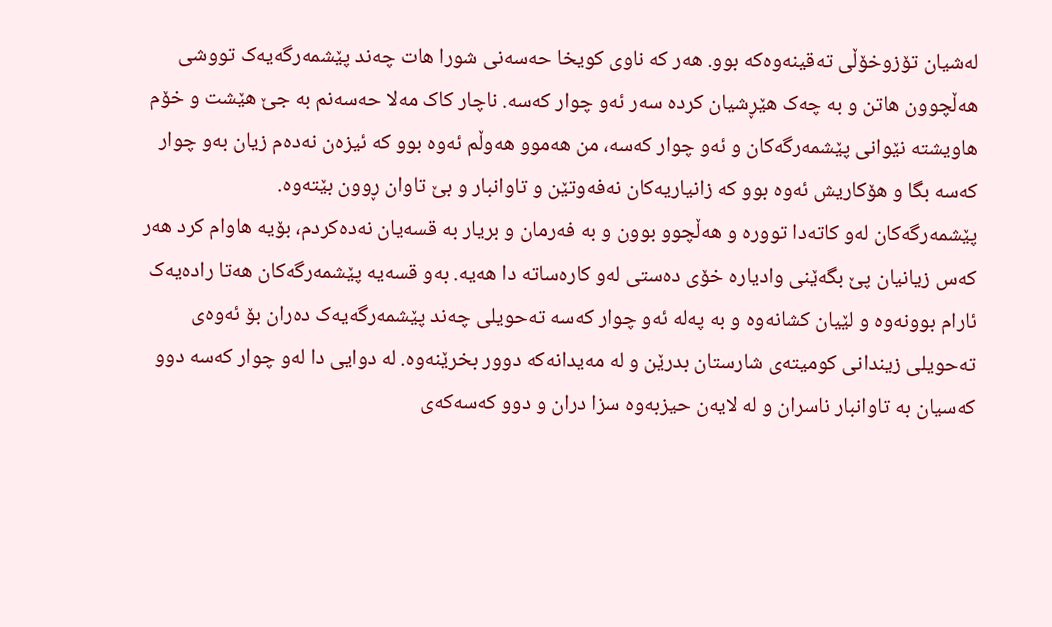لەشیان تۆزوخۆڵی تەقینەوەکە بوو. هەر کە ناوی کویخا حەسەنی شورا هات چەند پێشمەرگەیەک تووشی هەڵچوون هاتن و بە چەک هێڕشیان کردە سەر ئەو چوار کەسە. ناچار کاک مەلا حەسەنم بە جێ هێشت و خۆم هاویشتە نێوانی پێشمەرگەکان و ئەو چوار کەسە، من هەموو هەوڵم ئەوە بوو کە ئیزەن نەدەم زیان بەو چوار کەسە بگا و هۆکاریش ئەوە بوو کە زانیاریەکان نەفەوتێن و تاوانبار و بێ تاوان ڕوون بێتەوە.
پێشمەرگەکان لەو کاتەدا توورە و هەڵچوو بوون و بە فەرمان و بریار بە قسەیان نەدەکردم، بۆیە هاوام کرد هەر کەس زیانیان پێ بگەێنی وادیارە خۆی دەستی لەو کارەساتە دا هەیە. بەو قسەیە پێشمەرگەکان هەتا رادەیەک ئارام بوونەوە و لێیان کشانەوە و بە پەلە ئەو چوار کەسە تەحویلی چەند پێشمەرگەیەک دەران بۆ ئەوەی تەحویلی زیندانی کومیتەی شارستان بدرێن و لە مەیدانەکە دوور بخرێنەوە. لە دوایی دا لەو چوار کەسە دوو کەسیان بە تاوانبار ناسران و لە لایەن حیزبەوە سزا دران و دوو کەسەکەی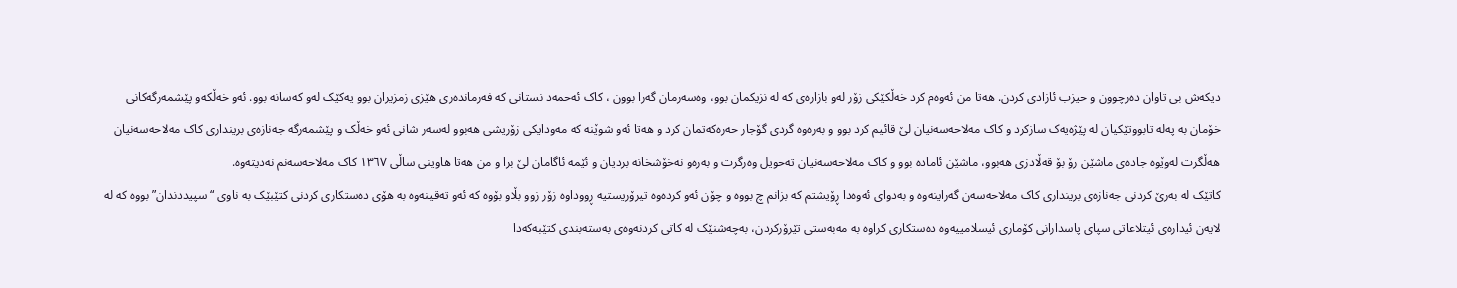دیکەش بی تاوان دەرچوون و حیزب ئازادی کردن. هەتا من ئەوەم کرد خەڵکێکی زۆر لەو بازارەی کە لە نزیکمان بوو، وەسەرمان گەرا بوون ، کاک ئەحمەد نستانی کە فەرماندەری هێزی زمزیران بوو یەکێک لەو کەسانە بوو. ئەو خەڵکەو پێشمەرگەکانی خۆمان بە پەلە تابووتێکیان لە پێژەیەک سازکرد و کاک مەلاحەسەنیان لێ قائیم کرد بوو و بەرەوە گردی گۆجار حەرەکەتمان کرد و هەتا ئەو شوێنە کە مەودایکی زۆریشی هەبوو لەسەر شانی ئەو خەڵک و پێشمەرگە جەنازەی برینداری کاک مەلاحەسەنیان هەڵگرت لەوێوە جادەی ماشێن رۆ بۆ قەڵادزی هەبوو، ماشێن ئامادە بوو و کاک مەلاحەسەنیان تەحویل وەرگرت و بەرەو نەخۆشخانە بردیان و ئێمە ئاگامان لێ برا و من هەتا هاوینی ساڵی ١٣٦٧ کاک مەلاحەسەنم نەدیتەوە.
کاتێک لە بەرێ کردنی جەنازەی برینداری کاک مەلاحەسەن گەراینەوە و بەدوای ئەوەدا ڕۆیشتم کە بزانم چ بووە و چۆن ئەو کردەوە تیرۆریستیە ڕووداوە زۆر زوو بڵاو بۆوە کە ئەو تەقینەوە بە هۆی دەستکاری کردنی کتێبێک بە ناوی “سپیددندان”بووە کە لە لایەن ئیدارەی ئیتلاعاتی سپای پاسدارانی کۆماری ئیسلامییەوە دەستکاری کراوە بە مەبەستی تێرۆرکردن، بەچەشنێک لە کاتی کردنەوەی بەستەبندی کتێبەکەدا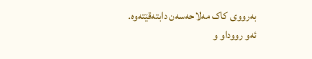بەرووی کاک مەلاحەسەن دابتەقێتەوە.
ئەو رووداو و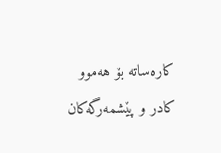کارەساتە بۆ هەموو کادر و پێشمەرگەکان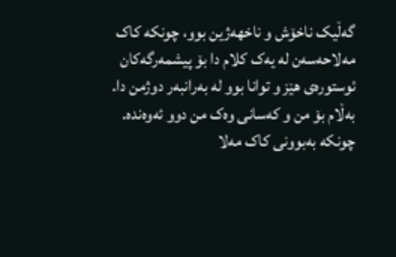گەڵیک ناخۆش و ناخهەژین بوو، چونکە کاک مەلاحەسەن لە یەک کلام دا بۆ پیشمەرگەکان ئوستورەی هێز و توانا بوو لە بەرانبەر دوژمن دا. بەڵام بۆ من و کەسانی وەک من دوو ئەوەندە. چونکە بەبوونی کاک مەلا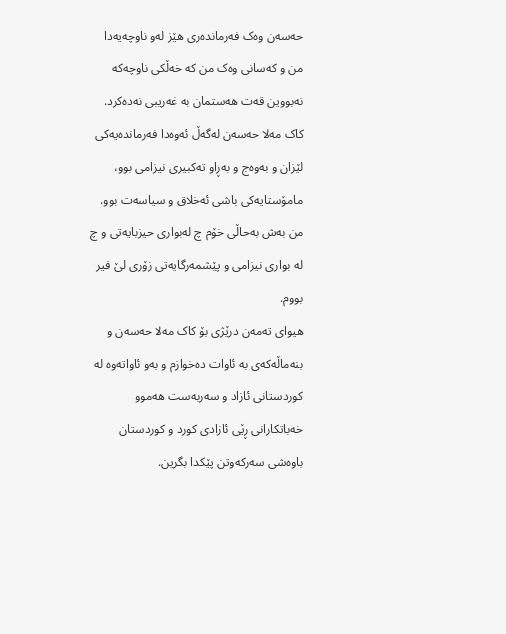حەسەن وەک فەرماندەری هێز لەو ناوچەیەدا من و کەسانی وەک من کە خەڵكی ناوچەکە نەبووین قەت هەستمان بە غەریبی نەدەکرد. کاک مەلا حەسەن لەگەڵ ئەوەدا فەرماندەیەکی لێزان و بەوەج و بەڕاو تەکبیری نیزامی بوو، مامۆستایەکی باشی ئەخلاق و سیاسەت بوو. من بەش بەحاڵی خۆم چ لەبواری حیزبایەتی و چ لە بواری نیزامی و پێشمەرگایەتی زۆری لێ فیر بووم.
هیوای تەمەن درێژی بۆ کاک مەلا حەسەن و بنەماڵەکەی بە ئاوات دەخوازم و بەو ئاواتەوە لە کوردستانی ئازاد و سەربەست هەموو خەباتکارانی ڕێی ئازادی کورد و کوردستان باوەشی سەرکەوتن پێکدا بگرین.